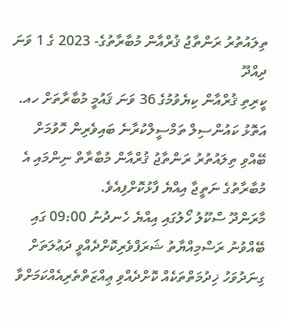ތިލައުތުރު ރަންތާޖު ޤުރްއާން މުބާރާތުގެ- 2023 ގެ 1 ވަނަ ދިއްދޫ
ކީރިތި ޤުރްއާން ކިޔެވުމުގެ 36 ވަނަ ޤައުމީ މުބާރާތަށް ހއ. އަތޮޅު ކައުންސިލް ތަމްސީލްކުރާނެ ބައިވެރިން ހޮވުމަށް ބޭއްވި ތިލައުތުރު ރަންތާޖު ޤުރްއާން މުބާރާތް ނިންމައި އެ މުބާރާތުގެ ނަތީޖާ އިއްޔެ ފާޅުކޮށްފިއެވެ.
މާރަންދޫ ސްކޫލު ހޯލުގައި އިއްޔެ ހެނދުނު 09:00 ގައި ބޭއްވުނު ރަސްމިއްޔާތު ޝަރަފްވެރިކޮށްދެއްވީ ދަޢުލަތަށް ގިނަދުވަހު ޚިދުމަތްތަކެއް ކޮށްދެއްވި ޢިއްޒަތްތެރިއެއްކަމަށްވާ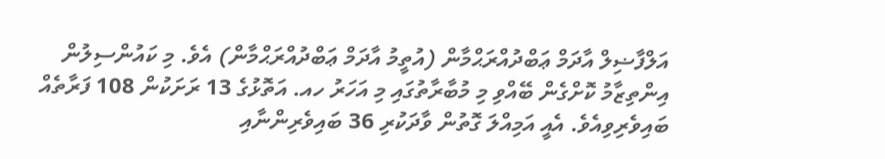އަލްފާޟިލް އާދަމް ޢަބްދުއްރަޙްމާން (އުތީމު އާދަމް ޢަބްދުއްރަޙްމާން) އެވެ. މި ކައުންސިލުން އިންތިޒާމު ކޮށްގެން ބޭއްވި މި މުބާރާތުގައި މި އަހަރު ހއ. އަތޮޅުގެ 13 ރަށަކުން 108 ފަރާތެއް ބައިވެރިވިއެވެ. އެއީ އަމިއްލަ ގޮތުން ވާދަކުރި 36 ބައިވެރިންނާއި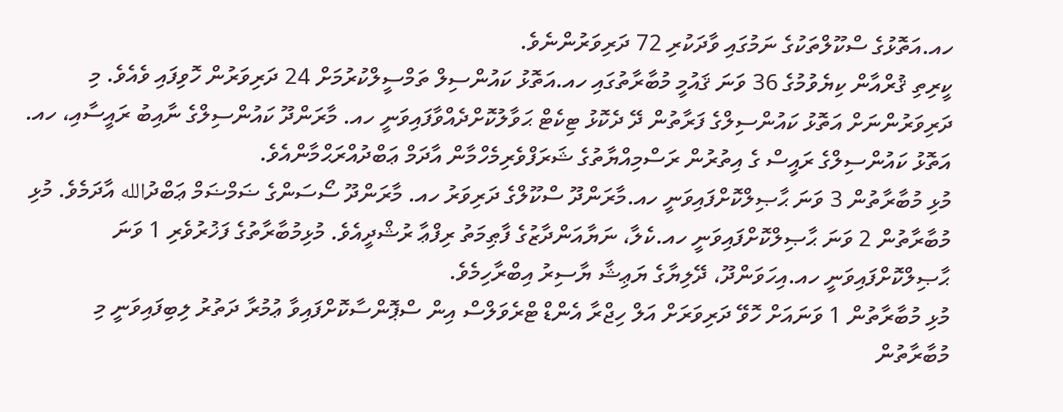ހއ.އަތޮޅުގެ ސްކޫލްތަކުގެ ނަމުގައި ވާދަކުރި 72 ދަރިވަރުންނެވެ.
ކީރިތި ޤުރްއާން ކިޔެވުމުގެ 36 ވަނަ ޤައުމީ މުބާރާތުގައި ހއ.އަތޮޅު ކައުންސިލް ތަމްސީލްކުރުމަށް 24 ދަރިވަރުން ހޮވިފައި ވެއެވެ. މި ދަރިވަރުންނަށް އަތޮޅު ކައުންސިލްގެ ފަރާތުން ދޭ ދެކޮޅު ޓިކެޓް ޙަވާލުކޮށްދެއްވާފައިވަނީ ހއ. މާރަންދޫ ކައުންސިލްގެ ނާއިބު ރައީސާއި، ހއ. އަތޮޅު ކައުންސިލްގެ ރައީސް ގެ އިތުރުން ރަސްމިއްޔާތުގެ ޝަރަފްވެރިމެހްމާން އާދަމް ޢަބްދުއްރަޙްމާންއެވެ.
މުޅި މުބާރާތުން 3 ވަނަ ޙާޞިލްކޮށްފައިވަނީ ހއ.މާރަންދޫ ސްކޫލްގެ ދަރިވަރު ހއ. މާރަންދޫ ސޯސަންގެ ޟަމްޟަމް ޢަބްދުالله އާދަމެވެ. މުޅި މުބާރާތުން 2 ވަނަ ޙާޞިލްކޮށްފައިވަނީ ހއ.ކެލާ، ނަޔާއަންދާޒުގެ ފާޠިމަތު ރިފްޢާ ރުޝްދީއެވެ. މުޅިމުބާރާތުގެ ފަޚުރުވެރި 1 ވަނަ ޙާޞިލްކޮށްފައިވަނީ ހއ.އިހަވަންދޫ، ދޭލިޔާގެ ޔަޢިޝާ ޔާސިރު އިބްރާހިމެވެ.
މުޅި މުބާރާތުން 1 ވަނައަށް ހޮވޭ ދަރިވަރަށް އަލް ހިޖްރާ އެންޑް ޓްރެވަލްސް އިން ސްޕޮންސާކޮށްފައިވާ ޢުމުރާ ދަތުރު ލިބިފައިވަނީ މި މުބާރާތުން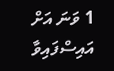1 ވަނަ އަށް އައިސްފައިވާ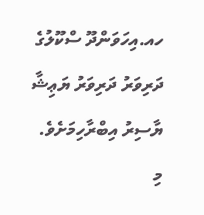ހއ.އިހަވަންދޫ ސްކޫލުގެ ދަރިވަރު ދަރިވަރު ޔަޢިޝާ ޔާސިރު އިބްރާހިމަށެވެ.
މި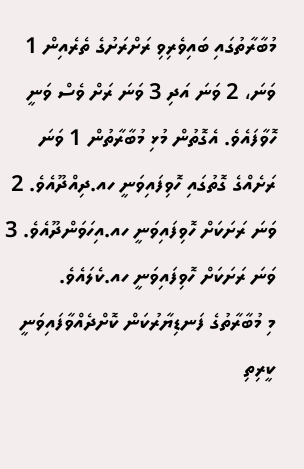މުބާރާތުގައި ބައިވެރިވި ރަށްރަށުގެ ތެރެއިން 1 ވަނަ، 2 ވަނަ އަދި 3 ވަނަ ރަށް ވެސް ވަނީ ހޮވާފައެވެ. އެގޮތުން މުޅި މުބާރާތުން 1 ވަނަ ރަށެއްގެ ގޮތުގައި ހޮވިފައިވަނީ ހއ.ދިއްދޫއެވެ. 2 ވަނަ ރަށަކަށް ހޮވިފައިވަނީ ހއ.އިހަވަންދޫއެވެ. 3 ވަނަ ރަށަކަށް ހޮވިފައިވަނީ ހއ.ކެލައެވެ.
މި މުބާރާތުގެ ފަނޑިޔާރުކަން ކޮށްދެއްވާފައިވަނީ ކީރިތި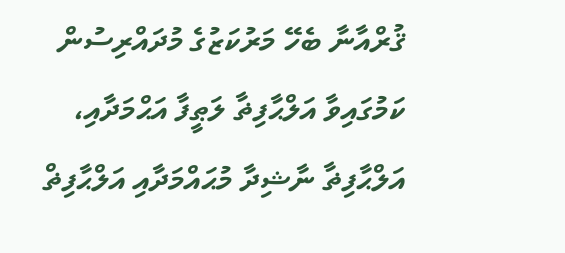ޤުރްއާނާ ބެހޭ މަރުކަޒުގެ މުދައްރިސުން ކަމުގައިވާ އަލްޙާފިޡާ ލަޠީފާ އަޙްމަދާއި، އަލްޙާފިޡާ ނާޝިދާ މުޙައްމަދާއި އަލްޙާފިޡް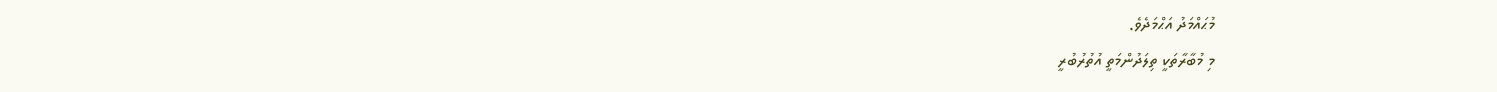މުޙައްމަދު އަޙްމަދެވެ.
މި މުބާރާތަކީ ތިލަދުންމަތީ އުތުރުބުރީ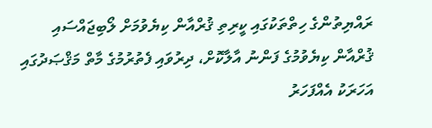ރައްޔިތުންގެ ހިތްތަކުގައި ކީރިތި ޤުރްއާން ކިޔެވުމަށް ލޯބިޖައްސައި ޤުރްއާން ކިޔެވުމުގެ ފަންނު އާލާކޮށް، ދިރުވައި ފެތުރުމުގެ މާތް މަޤްޞަދުގައި އަހަރަކު އެއްފަހަރު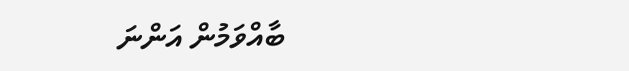ބާއްވަމުން އަންނަ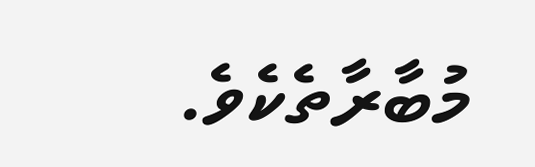މުބާރާތެކެވެ.